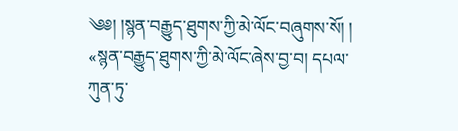༄༅། །སྙན་བརྒྱུད་ཐུགས་ཀྱི་མེ་ལོང་བཞུགས་སོ། །
«སྙན་བརྒྱུད་ཐུགས་ཀྱི་མེ་ལོང་ཞེས་བྱ་བ། དཔལ་ཀུན་ཏུ་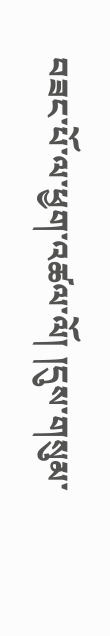བཟང་པོ་ལ་ཕྱག་འཚལ་ལོ། །དུས་གསུམ་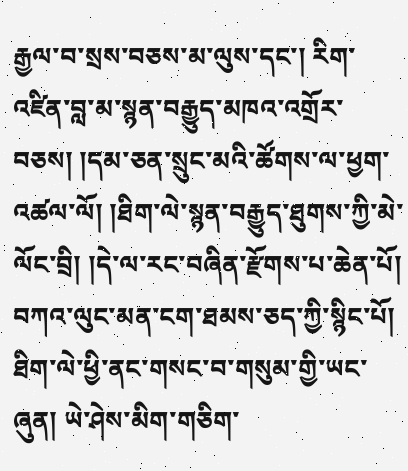རྒྱལ་བ་སྲས་བཅས་མ་ལུས་དང་། རིག་འཛིན་བླ་མ་སྙན་བརྒྱུད་མཁའ་འགྲོར་བཅས། །དམ་ཅན་སྲུང་མའི་ཚོགས་ལ་ཕྱག་འཚལ་ལོ། །ཐིག་ལེ་སྙན་བརྒྱུད་ཐུགས་ཀྱི་མེ་ལོང་བྲི། །དེ་ལ་རང་བཞིན་རྫོགས་པ་ཆེན་པོ། བཀའ་ལུང་མན་ངག་ཐམས་ཅད་ཀྱི་སྙིང་པོ། ཐིག་ལེ་ཕྱི་ནང་གསང་བ་གསུམ་གྱི་ཡང་ཞུན། ཡེ་ཤེས་མིག་གཅིག་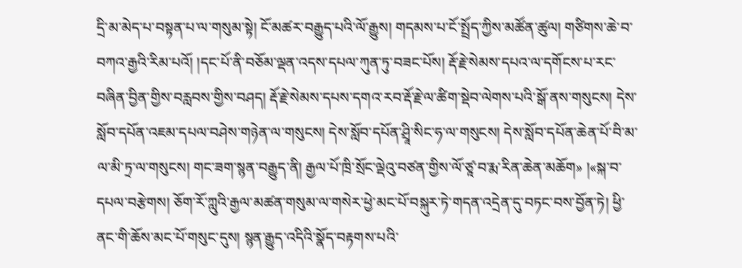དྲི་མ་མེད་པ་བསྟན་པ་ལ་གསུམ་སྟེ། ངོ་མཚར་བརྒྱུད་པའི་ལོ་རྒྱུས། གདམས་པ་ངོ་སྤྲོད་ཀྱིས་མཚོན་ཚུལ། གཙིགས་ཆེ་བ་བཀའ་རྒྱའི་རིམ་པའོ། །དང་པོ་ནི་བཅོམ་ལྡན་འདས་དཔལ་ཀུན་ཏུ་བཟང་པོས། རྡོ་རྗེ་སེམས་དཔའ་ལ་དགོངས་པ་རང་བཞིན་བྱིན་གྱིས་བརླབས་གྱིས་བཤད། རྡོ་རྗེ་སེམས་དཔས་དགའ་རབ་རྡོ་རྗེ་ལ་ཚིག་སྡེབ་ལེགས་པའི་སྒོ་ནས་གསུངས། དེས་སློབ་དཔོན་འཇམ་དཔལ་བཤེས་གཉེན་ལ་གསུངས། དེས་སློབ་དཔོན་ཤྲཱི་སིང་ཧ་ལ་གསུངས། དེས་སློབ་དཔོན་ཆེན་པོ་བི་མ་ལ་མི་ཏྲ་ལ་གསུངས། གང་ཟག་སྙན་བརྒྱུད་ནི། རྒྱལ་པོ་ཁྲི་སྲོང་ལྡེའུ་བཙན་གྱིས་ལོ་ཙཱ་བ་རྨ་རིན་ཆེན་མཆོག» །«སྐ་བ་དཔལ་བརྩེགས། ཅོག་རོ་ཀླུའི་རྒྱལ་མཚན་གསུམ་ལ་གསེར་ཕྱེ་མང་པོ་བསྐུར་ཏེ་གདན་འདྲེན་དུ་བཏང་བས་བྱོན་ཏེ། ཕྱི་ནང་གི་ཆོས་མང་པོ་གསུང་དུས། སྙན་རྒྱུད་འདིའི་སྣོད་བརྟགས་པའི་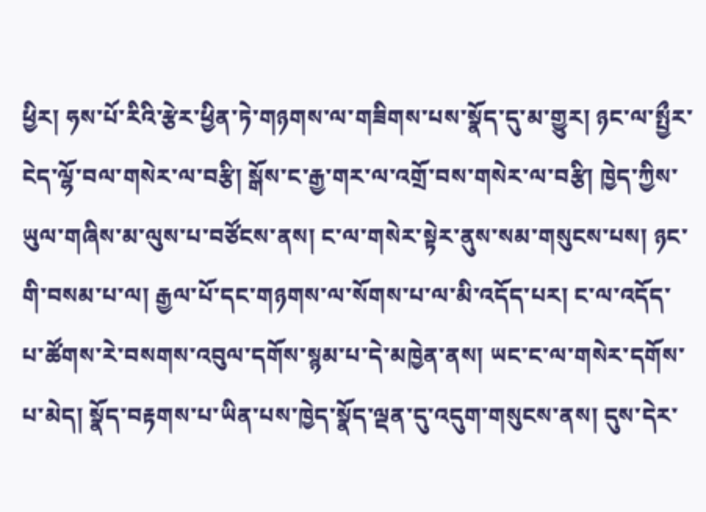ཕྱིར། ཧས་པོ་རིའི་རྩེར་ཕྱིན་ཏེ་གཉགས་ལ་གཟིགས་པས་སྣོད་དུ་མ་གྱུར། ཉང་ལ་སྤྱྀར་ངེད་ལྷོ་བལ་གསེར་ལ་བརྩི། སྒོས་ང་རྒྱ་གར་ལ་འགྲོ་བས་གསེར་ལ་བརྩི། ཁྱེད་ཀྱིས་ཡུལ་གཞིས་མ་ལུས་པ་བཙོངས་ནས། ང་ལ་གསེར་སྟེར་ནུས་སམ་གསུངས་པས། ཉང་གི་བསམ་པ་ལ། རྒྱལ་པོ་དང་གཉགས་ལ་སོགས་པ་ལ་མི་འདོད་པར། ང་ལ་འདོད་པ་ཚོགས་རེ་བསགས་འབུལ་དགོས་སྙམ་པ་དེ་མཁྱེན་ནས། ཡང་ང་ལ་གསེར་དགོས་པ་མེད། སྣོད་བརྟགས་པ་ཡིན་པས་ཁྱེད་སྣོད་ལྡན་དུ་འདུག་གསུངས་ནས། དུས་དེར་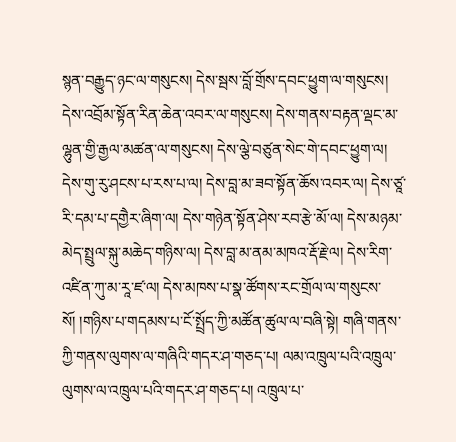སྙན་བརྒྱུད་ཉང་ལ་གསུངས། དེས་སྦས་བློ་གྲོས་དབང་ཕྱུག་ལ་གསུངས། དེས་འབྲོམ་སྟོན་རིན་ཆེན་འབར་ལ་གསུངས། དེས་གནས་བརྟན་ལྡང་མ་ལྷུན་གྱི་རྒྱལ་མཚན་ལ་གསུངས། དེས་ལྕེ་བཙུན་སེང་གེ་དབང་ཕྱུག་ལ། དེས་གུ་རུ་ཤངས་པ་རས་པ་ལ། དེས་བླ་མ་ཟབ་སྟོན་ཆོས་འབར་ལ། དེས་ཙཱ་རི་དམ་པ་དགྱཻར་ཞིག་ལ། དེས་གཉེན་སྟོན་ཤེས་རབ་རྩེ་མོ་ལ། དེས་མཉམ་མེད་སྤྲུལ་སྐུ་མཆེད་གཉིས་ལ། དེས་བླ་མ་ནམ་མཁའ་རྡོ་རྗེ་ལ། དེས་རིག་འཛིན་ཀུ་མ་རཱ་ཛ་ལ། དེས་མཁས་པ་སྣ་ཚོགས་རང་གྲོལ་ལ་གསུངས་སོ། །གཉིས་པ་གདམས་པ་ངོ་སྤྲོད་ཀྱི་མཚོན་ཚུལ་ལ་བཞི་སྟེ། གཞི་གནས་ཀྱི་གནས་ལུགས་ལ་གཞིའི་གདར་ཤ་གཅད་པ། ལམ་འཁྲུལ་པའི་འཁྲུལ་ལུགས་ལ་འཁྲུལ་པའི་གདར་ཤ་གཅད་པ། འཁྲུལ་པ་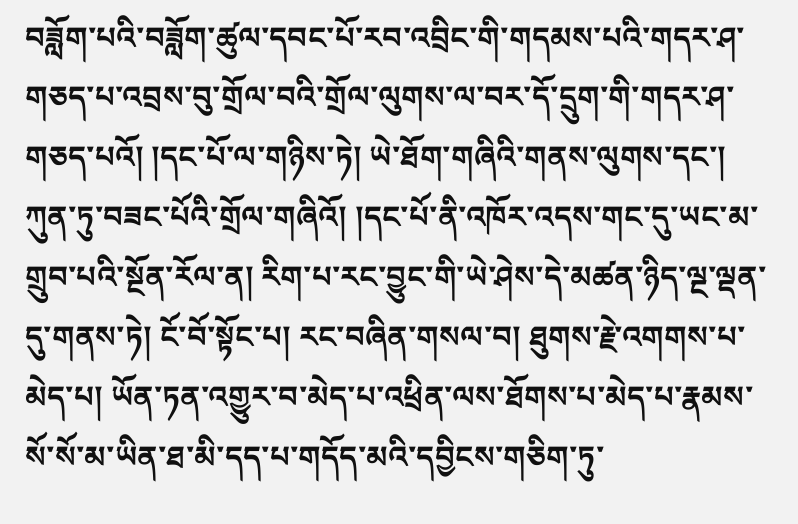བཟློག་པའི་བཟློག་ཚུལ་དབང་པོ་རབ་འབྲིང་གི་གདམས་པའི་གདར་ཤ་གཅད་པ་འབྲས་བུ་གྲོལ་བའི་གྲོལ་ལུགས་ལ་བར་དོ་དྲུག་གི་གདར་ཤ་གཅད་པའོ། །དང་པོ་ལ་གཉིས་ཏེ། ཡེ་ཐོག་གཞིའི་གནས་ལུགས་དང་། ཀུན་ཏུ་བཟང་པོའི་གྲོལ་གཞིའོ། །དང་པོ་ནི་འཁོར་འདས་གང་དུ་ཡང་མ་གྲུབ་པའི་སྔོན་རོལ་ན། རིག་པ་རང་བྱུང་གི་ཡེ་ཤེས་དེ་མཚན་ཉིད་ལྔ་ལྡན་དུ་གནས་ཏེ། ངོ་བོ་སྟོང་པ། རང་བཞིན་གསལ་བ། ཐུགས་རྗེ་འགགས་པ་མེད་པ། ཡོན་ཏན་འགྱུར་བ་མེད་པ་འཕྲིན་ལས་ཐོགས་པ་མེད་པ་རྣམས་སོ་སོ་མ་ཡིན་ཐ་མི་དད་པ་གདོད་མའི་དབྱིངས་གཅིག་ཏུ་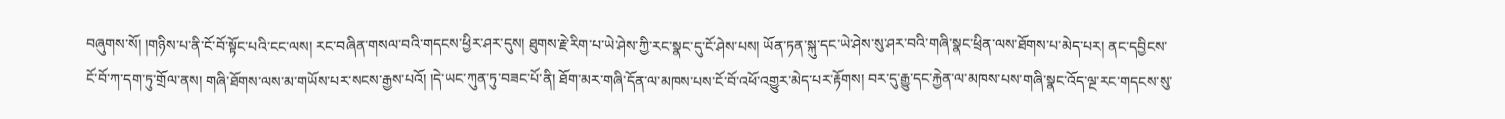བཞུགས་སོ། །གཉིས་པ་ནི་ངོ་བོ་སྟོང་པའི་ངང་ལས། རང་བཞིན་གསལ་བའི་གདངས་ཕྱིར་ཤར་དུས། ཐུགས་རྗེ་རིག་པ་ཡེ་ཤེས་ཀྱི་རང་སྣང་དུ་ངོ་ཤེས་པས། ཡོན་ཏན་སྐུ་དང་ཡེ་ཤེས་སུ་ཤར་བའི་གཞི་སྣང་ཕྲིན་ལས་ཐོགས་པ་མེད་པར། ནང་དབྱིངས་ངོ་བོ་ཀ་དག་ཏུ་གྲོལ་ནས། གཞི་ཐོགས་ལས་མ་གཡོས་པར་སངས་རྒྱས་པའོ། །དེ་ཡང་ཀུན་ཏུ་བཟང་པོ་ནི། ཐོག་མར་གཞི་དོན་ལ་མཁས་པས་ངོ་བོ་འཕོ་འགྱུར་མེད་པར་རྟོགས། བར་དུ་རྒྱུ་དང་རྐྱེན་ལ་མཁས་པས་གཞི་སྣང་འོད་ལྔ་རང་གདངས་སུ་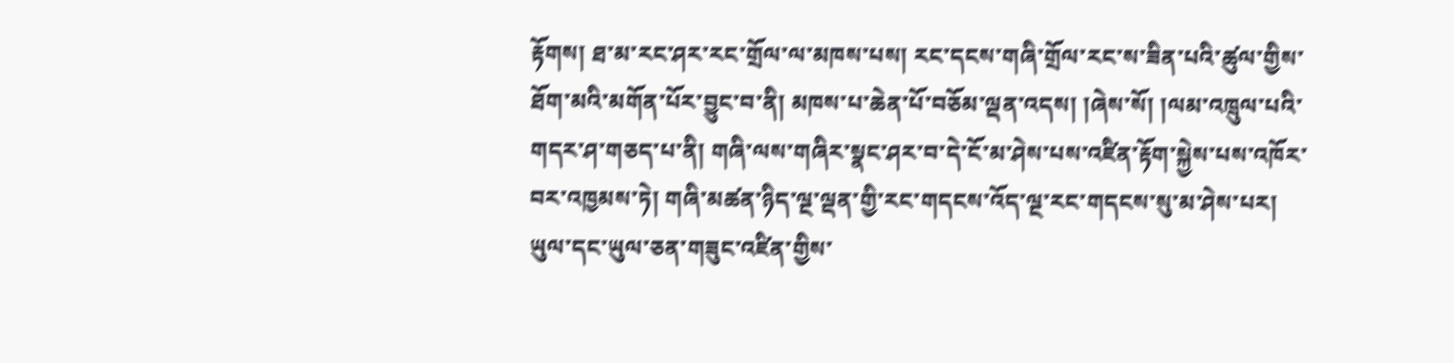རྟོགས། ཐ་མ་རང་ཤར་རང་གྲོལ་ལ་མཁས་པས། རང་དངས་གཞི་གྲོལ་རང་ས་ཟིན་པའི་ཚུལ་གྱིས་ཐོག་མའི་མགོན་པོར་བྱུང་བ་ནི། མཁས་པ་ཆེན་པོ་བཅོམ་ལྡན་འདས། །ཞེས་སོ། །ལམ་འཁྲུལ་པའི་གདར་ཤ་གཅད་པ་ནི། གཞི་ལས་གཞིར་སྣང་ཤར་བ་དེ་ངོ་མ་ཤེས་པས་འཛིན་རྟོག་སྐྱེས་པས་འཁོར་བར་འཁྱམས་ཏེ། གཞི་མཚན་ཉིད་ལྔ་ལྡན་གྱི་རང་གདངས་འོད་ལྔ་རང་གདངས་སུ་མ་ཤེས་པར། ཡུལ་དང་ཡུལ་ཅན་གཟུང་འཛིན་གྱིས་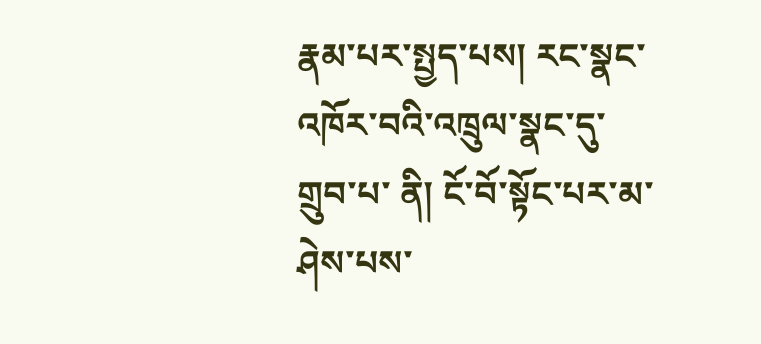རྣམ་པར་སྤྱད་པས། རང་སྣང་འཁོར་བའི་འཁྲུལ་སྣང་དུ་གྲུབ་པ་ ནི། ངོ་བོ་སྟོང་པར་མ་ཤེས་པས་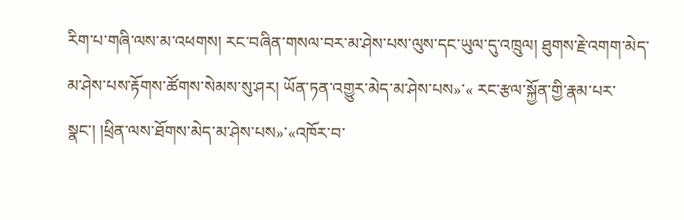རིག་པ་གཞི་ལས་མ་འཕགས། རང་བཞིན་གསལ་བར་མ་ཤེས་པས་ལུས་དང་ཡུལ་དུ་འཁྲུལ། ཐུགས་རྗེ་འགག་མེད་མ་ཤེས་པས་རྟོགས་ཚོགས་སེམས་སུ་ཤར། ཡོན་ཏན་འགྱུར་མེད་མ་ཤེས་པས»་« རང་རྩལ་སྐྱོན་གྱི་རྣམ་པར་སྣང་། །ཕྲིན་ལས་ཐོགས་མེད་མ་ཤེས་པས»་«འཁོར་བ་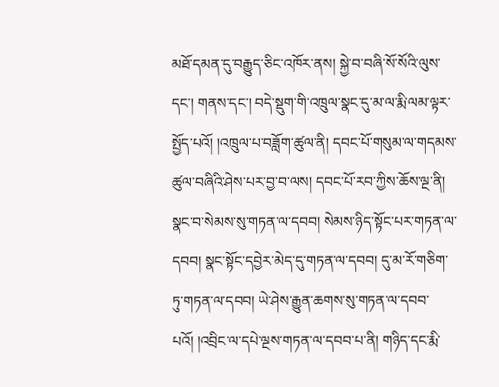མཐོ་དམན་དུ་བརྒྱུད་ཅིང་འཁོར་ནས། སྐྱེ་བ་བཞི་སོ་སོའི་ལུས་དང་། གནས་དང་། བདེ་སྡུག་གི་འཁྲུལ་སྣང་དུ་མ་ལ་རྨི་ལམ་ལྟར་སྤྱོད་པའོ། །འཁྲུལ་པ་བཟློག་ཚུལ་ནི། དབང་པོ་གསུམ་ལ་གདམས་ཚུལ་བཞིའི་ཤེས་པར་བྱ་བ་ལས། དབང་པོ་རབ་ཀྱིས་ཆོས་ལྔ་ནི། སྣང་བ་སེམས་སུ་གཏན་ལ་དབབ། སེམས་ཉིད་སྟོང་པར་གཏན་ལ་དབབ། སྣང་སྟོང་དབྱེར་མེད་དུ་གཏན་ལ་དབབ། དུ་མ་རོ་གཅིག་ཏུ་གཏན་ལ་དབབ། ཡེ་ཤེས་རྒྱུན་ཆགས་སུ་གཏན་ལ་དབབ་པའོ། །འབྲིང་ལ་དཔེ་ལྔས་གཏན་ལ་དབབ་པ་ནི། གཉིད་དང་རྨི་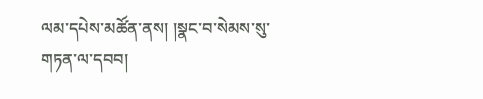ལམ་དཔེས་མཚོན་ནས། །སྣང་བ་སེམས་སུ་གཏན་ལ་དབབ།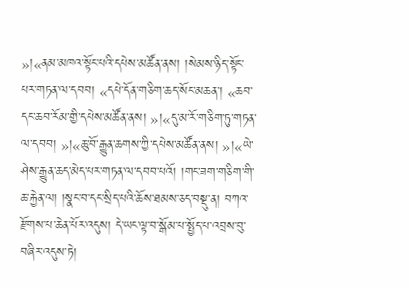»།«ནམ་མཁའ་སྟོང་པའི་དཔེས་མཚོན་ནས། །སེམས་ཉིད་སྟོང་པར་གཏན་ལ་དབབ། «དཔེ་དོན་གཅིག་ཆད་སོང་མཆན་། «ཆབ་དང་ཆབ་རོམ་གྱི་དཔེས་མཚོན་ནས། »།«དུ་མ་རོ་གཅིག་ཏུ་གཏན་ལ་དབབ། »།«ཆུ་བོ་རྒྱུན་ཆགས་ཀྱི་དཔེས་མཚོན་ནས། »།«ཡེ་ཤེས་རྒྱུན་ཆད་མེད་པར་གཏན་ལ་དབབ་པའོ། །གང་ཟག་གཅིག་གི་ཆ་རྐྱེན་ལ། །སྣང་བ་དང་སྲིད་པའི་ཆོས་ཐམས་ཅད་བསྡུ་ན། བཀའ་རྫོགས་པ་ཆེན་པོར་འདུས། དེ་ཡང་ལྟ་བ་སྒོམ་པ་སྤྱོད་པ་འབྲས་བུ་བཞིར་འདུས་ཏེ།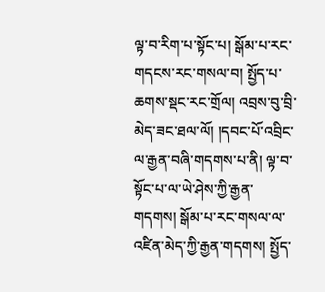ལྟ་བ་རིག་པ་སྟོང་པ། སྒོམ་པ་རང་གདངས་རང་གསལ་བ། སྤྱོད་པ་ཆགས་སྡང་རང་གྲོལ། འབྲས་བུ་བྲི་མེད་ཟང་ཐལ་ལོ། །དབང་པོ་འབྲིང་ལ་རྒྱན་བཞི་གདགས་པ་ནི། ལྟ་བ་སྟོང་པ་ལ་ཡེ་ཤེས་ཀྱི་རྒྱན་གདགས། སྒོམ་པ་རང་གསལ་ལ་འཛིན་མེད་ཀྱི་རྒྱན་གདགས། སྤྱོད་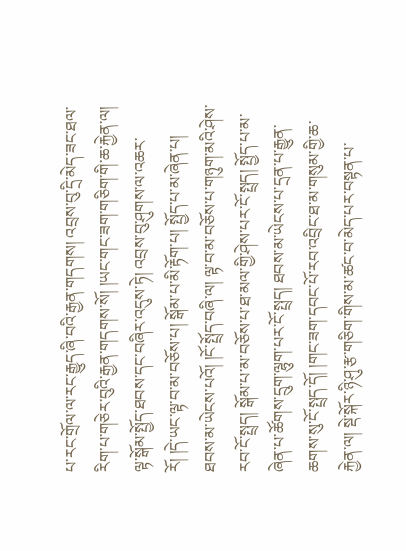པ་རང་གྲོལ་ལ་རང་རྒྱུད་ཞི་བའི་རྒྱན་གདགས། འབྲས་བུ་དྲི་མེད་ཟང་ཐལ་རིག་པ་གཅེར་བུའི་རྒྱན་གདགས་སོ། །ཡང་གང་ཟག་གཅིག་གི་ཆ་རྐྱེན་ལ། ལྟ་སྒོམ་སྤྱོད་ཐབས་དང་བཞིར་འདུས་ཏེ། འབྲས་བུ་ཤུགས་ལ་འཆར་རོ། །དེ་ཡང་ལྟ་བ་མ་བཅོས་པ། སྒོམ་པ་མི་རྟོག་པ། སྤྱོད་པ་མ་ཞེན་པ། ཐབས་མ་ཡེངས་པའོ། །ངོ་སྤྲོད་བཞི་ལ། ལྟ་བ་མ་བཅོས་པ་གཉུག་མའི་ཤེས་རབ་ངོ་སྤྲད། སྒོམ་པ་མ་བཅོས་པ་ཐ་མལ་གྱི་ཤེས་པར་ངོ་སྤྲད། སྤྱོད་པ་མ་ཞེན་པ་ཚོགས་དྲུག་ལྷུག་པར་ངོ་སྤྲད། ཐབས་མ་ཡེངས་པ་དྲན་པ་རྒྱུན་ཆགས་སུ་ངོ་སྤྲད་དོ། །གང་ཟག་དབང་པོ་རབ་འབྲིང་ཐ་མ་གསུམ་གྱི་ཆ་རྐྱེན་ལ། སྡེ་སྐོར་ཉི་ཤུ་རྩ་གཅིག་གིས་མ་ཚང་བ་མེད་པར་བསྟན་པ་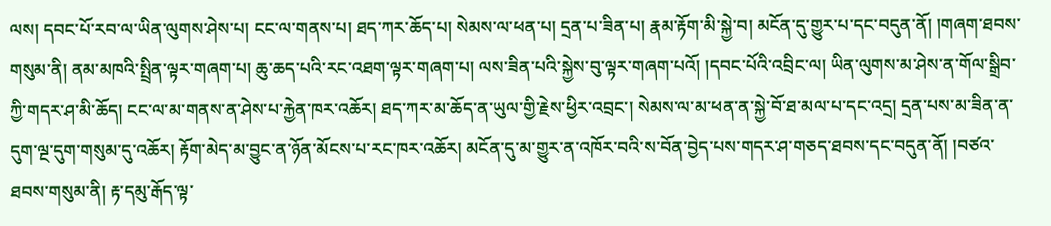ལས། དབང་པོ་རབ་ལ་ཡིན་ལུགས་ཤེས་པ། ངང་ལ་གནས་པ། ཐད་ཀར་ཆོད་པ། སེམས་ལ་ཕན་པ། དྲན་པ་ཟིན་པ། རྣམ་རྟོག་མི་སྐྱེ་བ། མངོན་དུ་གྱུར་པ་དང་བདུན་ནོ། །གཞག་ཐབས་གསུམ་ནི། ནམ་མཁའི་སྤྲིན་ལྟར་གཞག་པ། ཆུ་ཆད་པའི་རང་འཐག་ལྟར་གཞག་པ། ལས་ཟིན་པའི་སྐྱེས་བུ་ལྟར་གཞག་པའོ། །དབང་པོའི་འབྲིང་ལ། ཡིན་ལུགས་མ་ཤེས་ན་གོལ་སྒྲིབ་ཀྱི་གདར་ཤ་མི་ཆོད། ངང་ལ་མ་གནས་ན་ཤེས་པ་རྐྱེན་ཁར་འཆོར། ཐད་ཀར་མ་ཆོད་ན་ཡུལ་གྱི་རྗེས་ཕྱིར་འབྲང་། སེམས་ལ་མ་ཕན་ན་སྐྱེ་བོ་ཐ་མལ་པ་དང་འདྲ། དྲན་པས་མ་ཟིན་ན་དུག་ལྔ་དུག་གསུམ་དུ་འཆོར། རྟོག་མེད་མ་བྱུང་ན་ཉོན་མོངས་པ་རང་ཁར་འཆོར། མངོན་དུ་མ་གྱུར་ན་འཁོར་བའི་ས་བོན་བྱེད་པས་གདར་ཤ་གཅད་ཐབས་དང་བདུན་ནོ། །བཙའ་ཐབས་གསུམ་ནི། རྟ་དམུ་རྒོད་ལྟ་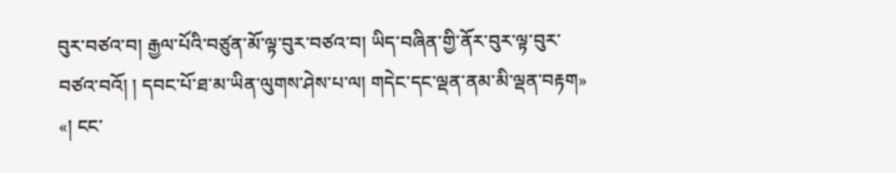བུར་བཙའ་བ། རྒྱལ་པོའི་བཙུན་མོ་ལྟ་བུར་བཙའ་བ། ཡིད་བཞིན་གྱི་ནོར་བུར་ལྟ་བུར་བཙའ་བའོ། ། དབང་པོ་ཐ་མ་ཡིན་ལུགས་ཤེས་པ་ལ། གདེང་དང་ལྡན་ནམ་མི་ལྡན་བརྟག» «། ངང་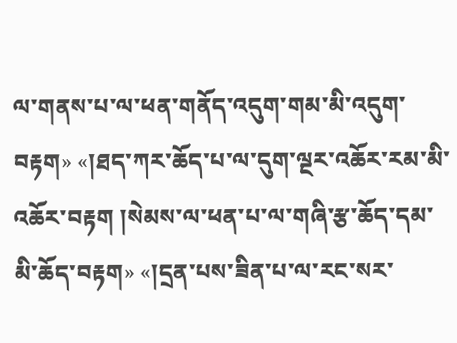ལ་གནས་པ་ལ་ཕན་གནོད་འདུག་གམ་མི་འདུག་བརྟག» «།ཐད་ཀར་ཆོད་པ་ལ་དུག་ལྔར་འཆོར་རམ་མི་འཆོར་བརྟག །སེམས་ལ་ཕན་པ་ལ་གཞི་རྩ་ཆོད་དམ་མི་ཆོད་བརྟག» «།དྲན་པས་ཟིན་པ་ལ་རང་སར་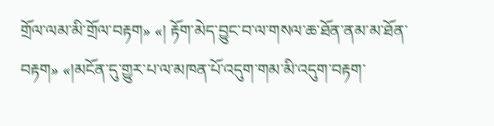གྲོལ་ལམ་མི་གྲོལ་བརྟག» «། རྟོག་མེད་བྱུང་བ་ལ་གསལ་ཆ་ཐོན་ནམ་མ་ཐོན་བརྟག» «།མངོན་དུ་གྱུར་པ་ལ་མཁན་པོ་འདུག་གམ་མི་འདུག་བརྟག་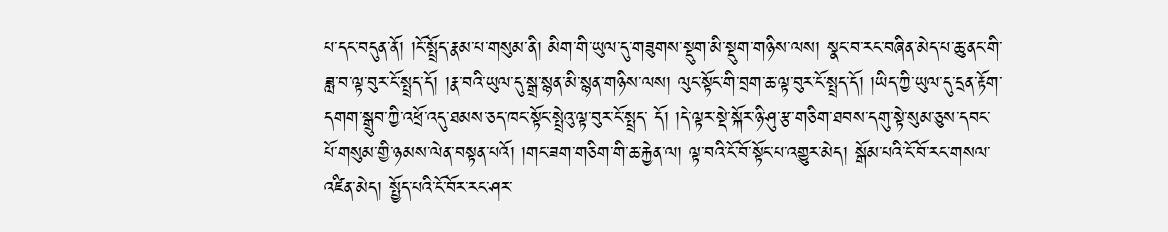པ་དང་བདུན་ནོ། །ངོ་སྤྲོད་རྣམ་པ་གསུམ་ནི། མིག་གི་ཡུལ་དུ་གཟུགས་སྡུག་མི་སྡུག་གཉིས་ལས། སྣང་བ་རང་བཞིན་མེད་པ་ཆུ་ནང་གི་ཟླ་བ་ལྟ་བུར་ངོ་སྤྲད་དོ། །རྣ་བའི་ཡུལ་དུ་སྒྲ་སྙན་མི་སྙན་གཉིས་ལས། ལུང་སྟོང་གི་བྲག་ཆ་ལྟ་བུར་ངོ་སྤྲད་དོ། །ཡིད་ཀྱི་ཡུལ་དུ་དྲན་རྟོག་དགག་སྒྲུབ་ཀྱི་འཕྲོ་འདུ་ཐམས་ཅད་ཁང་སྟོང་སྤྲེའུ་ལྟ་བུར་ངོ་སྤྲད་ དོ། །དེ་ལྟར་སྡེ་སྐོར་ཉི་ཤུ་རྩ་གཅིག་ཐབས་དགུ་སྟེ་སུམ་ཅུས་དབང་པོ་གསུམ་གྱི་ཉམས་ལེན་བསྟན་པའོ། །གང་ཟག་གཅིག་གི་ཆ་རྐྱེན་ལ། ལྟ་བའི་ངོ་བོ་སྟོང་པ་འགྱུར་མེད། སྒོམ་པའི་ངོ་བོ་རང་གསལ་འཛིན་མེད། སྤྱོད་པའི་ངོ་བོར་རང་ཤར་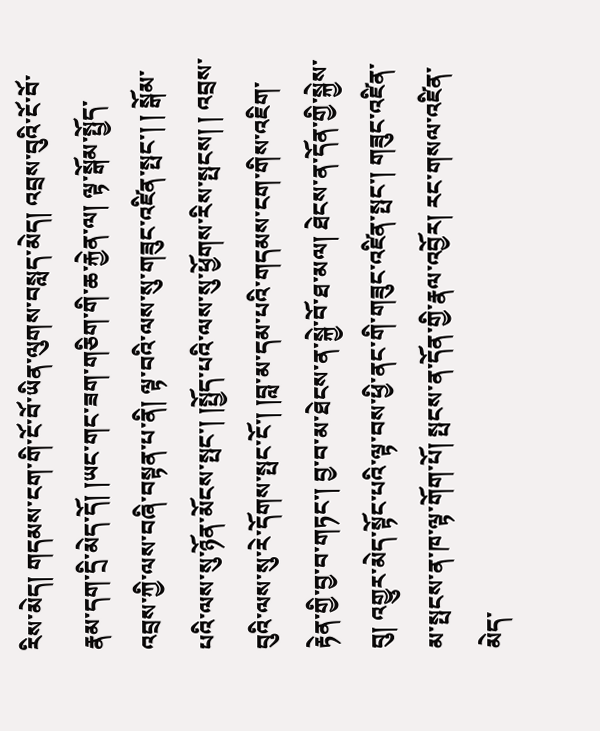རིས་མེད། གདམས་ངག་གི་ངོ་བོ་ཡིན་ལུགས་བསླད་མེད། འབྲས་བུའི་ངོ་བོ་རྣམ་དག་དྲི་མེད་དོ། །ཡང་གང་ཟག་གཅིག་གི་ཆ་རྐྱེན་ལ། ལྟ་སྒོམ་སྤྱོད་འབྲས་ཀྱི་ལས་བཞི་བསྟན་པ་ནི། ལྟ་བའི་ལས་སུ་གཟུང་འཛིན་སྤང་། ། སྒོམ་པའི་ལས་སུ་ཉོན་མོངས་སྤང་། །སྤྱོད་པའི་ལས་སུ་ཕྱོགས་རིས་སྤངས། ། འབྲས་བུའི་ལས་སུ་རེ་དོགས་སྤང་ངོ་། །བླ་མ་དམ་པའི་གདམས་ངག་གིས་འཇིག་རྟེན་གྱི་བྱ་བ་གཏང་། བྱ་བ་མ་ཐེངས་ན་སྐྱེ་བོ་ཐ་མལ། ཐེངས་ན་དོན་གྱི་སྐྱེས་བུ། འགྱུར་མེད་སྟོང་པའི་ལྟ་བས་ཕྱི་ནང་གི་གཟུང་འཛིན་སྤང་། གཟུང་འཛིན་མ་སྤངས་ན་ཁ་ལྟ་གོག་པོ། སྤངས་ན་དོན་གྱི་རྣལ་འབྱོར། རང་གསལ་འཛིན་མེད་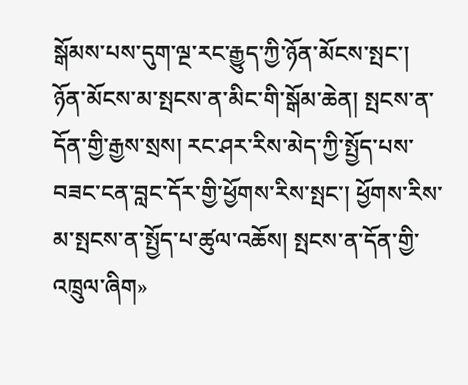སྒོམས་པས་དུག་ལྔ་རང་རྒྱུད་ཀྱི་ཉོན་མོངས་སྤང་། ཉོན་མོངས་མ་སྤངས་ན་མིང་གི་སྒོམ་ཆེན། སྤངས་ན་དོན་གྱི་རྒྱས་སྲས། རང་ཤར་རིས་མེད་ཀྱི་སྤྱོད་པས་བཟང་ངན་བླང་དོར་གྱི་ཕྱོགས་རིས་སྤང་། ཕྱོགས་རིས་མ་སྤངས་ན་སྤྱོད་པ་ཚུལ་འཆོས། སྤངས་ན་དོན་གྱི་འཁྲུལ་ཞིག»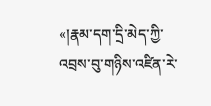«།རྣམ་དག་དྲི་མེད་ཀྱི་འབྲས་བུ་གཉིས་འཛིན་རེ་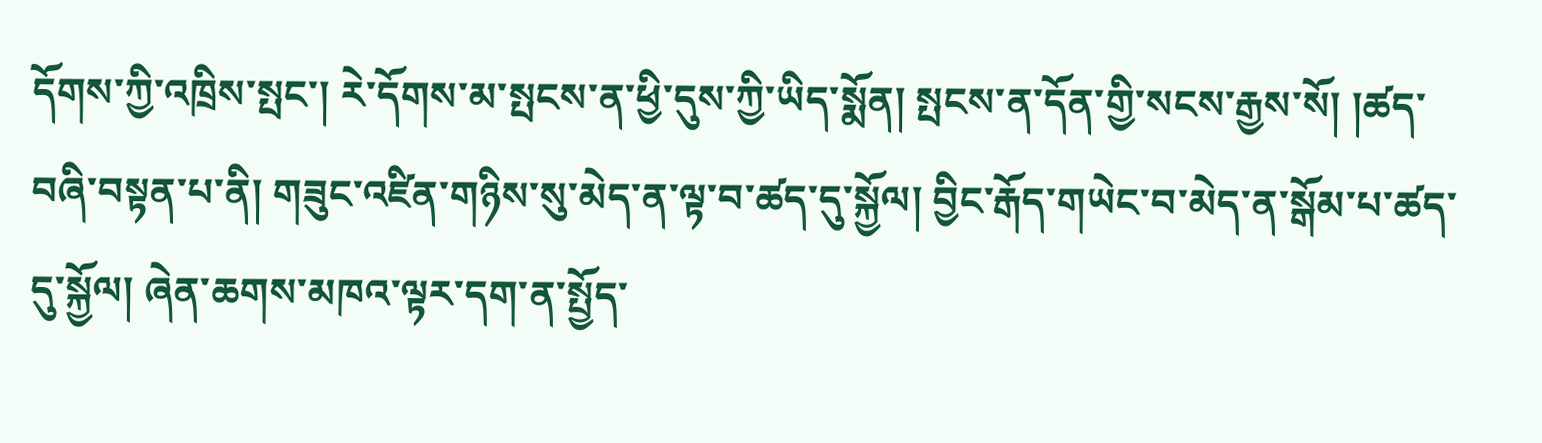དོགས་ཀྱི་འཁྲིས་སྤང་། རེ་དོགས་མ་སྤངས་ན་ཕྱི་དུས་ཀྱི་ཡིད་སྨོན། སྤངས་ན་དོན་གྱི་སངས་རྒྱས་སོ། །ཚད་བཞི་བསྟན་པ་ནི། གཟུང་འཛིན་གཉིས་སུ་མེད་ན་ལྟ་བ་ཚད་དུ་སྐྱོལ། བྱིང་རྒོད་གཡེང་བ་མེད་ན་སྒོམ་པ་ཚད་དུ་སྐྱོལ། ཞེན་ཆགས་མཁའ་ལྟར་དག་ན་སྤྱོད་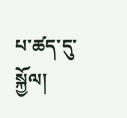པ་ཚད་དུ་སྐྱོལ།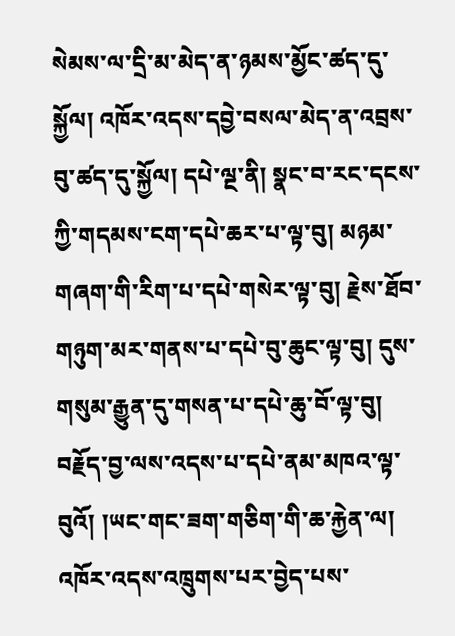སེམས་ལ་དྲི་མ་མེད་ན་ཉམས་མྱོང་ཚད་དུ་སྐྱོལ། འཁོར་འདས་དབྱེ་བསལ་མེད་ན་འབྲས་བུ་ཚད་དུ་སྐྱོལ། དཔེ་ལྔ་ནི། སྣང་བ་རང་དངས་ཀྱི་གདམས་ངག་དཔེ་ཆར་པ་ལྟ་བུ། མཉམ་གཞག་གི་རིག་པ་དཔེ་གསེར་ལྟ་བུ། རྗེས་ཐོབ་གཉུག་མར་གནས་པ་དཔེ་བུ་ཆུང་ལྟ་བུ། དུས་གསུམ་རྒྱུན་དུ་གསན་པ་དཔེ་ཆུ་བོ་ལྟ་བུ། བརྗོད་བྱ་ལས་འདས་པ་དཔེ་ནམ་མཁའ་ལྟ་བུའོ། །ཡང་གང་ཟག་གཅིག་གི་ཆ་རྐྱེན་ལ། འཁོར་འདས་འཁྲུགས་པར་བྱེད་པས་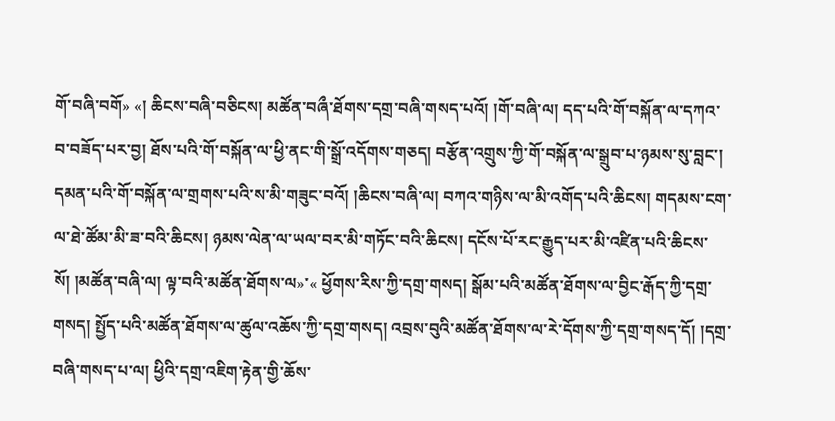གོ་བཞི་བགོ» «། ཆིངས་བཞི་བཅིངས། མཚོན་བཞྀ་ཐོགས་དགྲ་བཞི་གསད་པའོ། །གོ་བཞི་ལ། དད་པའི་གོ་བསྐོན་ལ་དཀའ་བ་བཟོད་པར་བྱ། ཐོས་པའི་གོ་བསྐོན་ལ་ཕྱི་ནང་གི་སྒྲོ་འདོགས་གཅད། བརྩོན་འགྲུས་ཀྱི་གོ་བསྐོན་ལ་སྒྲུབ་པ་ཉམས་སུ་བླང་། དམན་པའི་གོ་བསྐོན་ལ་གྲགས་པའི་ས་མི་གཟུང་བའོ། །ཆིངས་བཞི་ལ། བཀའ་གཉིས་ལ་མི་འགོད་པའི་ཆིངས། གདམས་ངག་ལ་ཐེ་ཚོམ་མི་ཟ་བའི་ཆིངས། ཉམས་ལེན་ལ་ཡལ་བར་མི་གཏོང་བའི་ཆིངས། དངོས་པོ་རང་རྒྱུད་པར་མི་འཛིན་པའི་ཆིངས་སོ། །མཚོན་བཞི་ལ། ལྟ་བའི་མཚོན་ཐོགས་ལ»་« ཕྱོགས་རིས་ཀྱི་དགྲ་གསད། སྒོམ་པའི་མཚོན་ཐོགས་ལ་བྱིང་རྒོད་ཀྱི་དགྲ་གསད། སྤྱོད་པའི་མཚོན་ཐོགས་ལ་ཚུལ་འཆོས་ཀྱི་དགྲ་གསད། འབྲས་བུའི་མཚོན་ཐོགས་ལ་རེ་དོགས་ཀྱི་དགྲ་གསད་དོ། །དགྲ་བཞི་གསད་པ་ལ། ཕྱིའི་དགྲ་འཇིག་རྟེན་གྱི་ཆོས་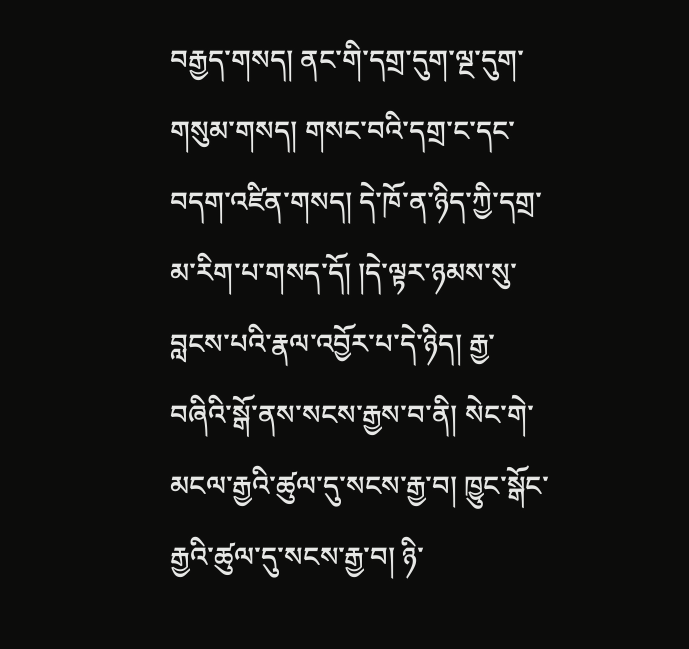བརྒྱད་གསད། ནང་གི་དགྲ་དུག་ལྔ་དུག་གསུམ་གསད། གསང་བའི་དགྲ་ང་དང་བདག་འཛིན་གསད། དེ་ཁོ་ན་ཉིད་ཀྱི་དགྲ་མ་རིག་པ་གསད་དོ། །དེ་ལྟར་ཉམས་སུ་བླངས་པའི་རྣལ་འབྱོར་པ་དེ་ཉིད། རྒྱ་བཞིའི་སྒོ་ནས་སངས་རྒྱས་བ་ནི། སེང་གེ་མངལ་རྒྱའི་ཚུལ་དུ་སངས་རྒྱ་བ། ཁྱུང་སྒོང་རྒྱའི་ཚུལ་དུ་སངས་རྒྱ་བ། ཉི་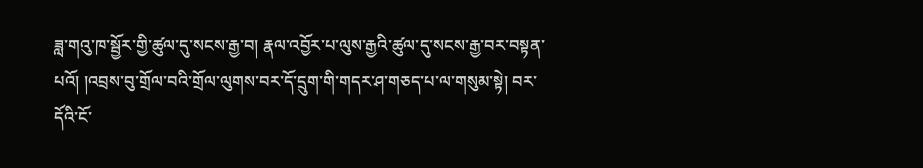ཟླ་གའུ་ཁ་སྦྱོར་གྱི་ཚུལ་དུ་སངས་རྒྱ་བ། རྣལ་འབྱོར་པ་ལུས་རྒྱའི་ཚུལ་དུ་སངས་རྒྱ་བར་བསྟན་པའོ། །འབྲས་བུ་གྲོལ་བའི་གྲོལ་ལུགས་བར་དོ་དྲུག་གི་གདར་ཤ་གཅད་པ་ལ་གསུམ་སྟེ། བར་དོའི་ངོ་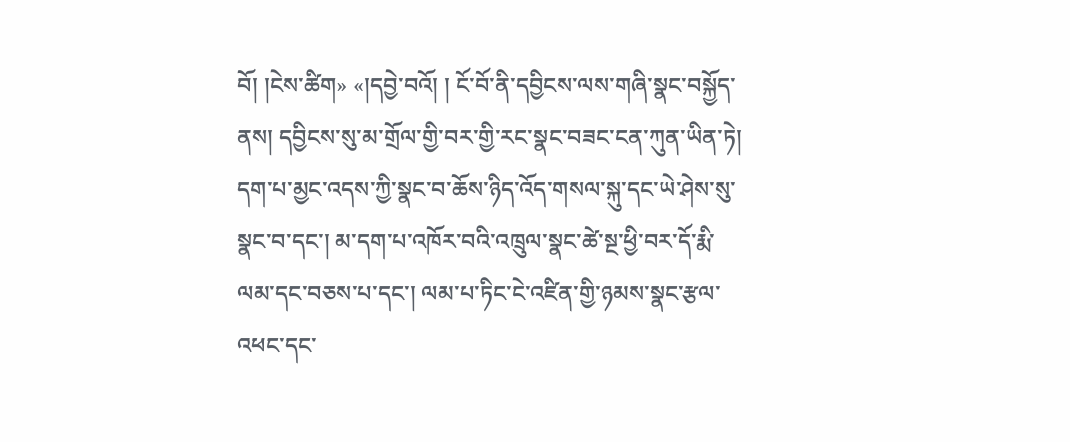བོ། །ངེས་ཚིག» «།དབྱེ་བའོ། ། ངོ་བོ་ནི་དབྱིངས་ལས་གཞི་སྣང་བསྐྱོད་ནས། དབྱིངས་སུ་མ་གྲོལ་གྱི་བར་གྱི་རང་སྣང་བཟང་ངན་ཀུན་ཡིན་ཏེ། དག་པ་མྱང་འདས་ཀྱི་སྣང་བ་ཆོས་ཉིད་འོད་གསལ་སྐུ་དང་ཡེ་ཤེས་སུ་སྣང་བ་དང་། མ་དག་པ་འཁོར་བའི་འཁྲུལ་སྣང་ཚེ་སྔ་ཕྱི་བར་དོ་རྨི་ལམ་དང་བཅས་པ་དང་། ལམ་པ་ཏིང་ངེ་འཛིན་གྱི་ཉམས་སྣང་རྩལ་འཕང་དང་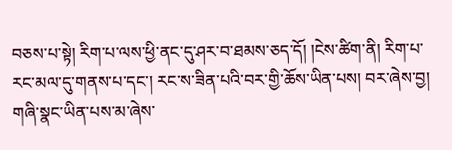བཅས་པ་སྟེ། རིག་པ་ལས་ཕྱི་ནང་དུ་ཤར་བ་ཐམས་ཅད་དོ། །ངེས་ཚིག་ནི། རིག་པ་རང་མལ་དུ་གནས་པ་དང་། རང་ས་ཟིན་པའི་བར་གྱི་ཆོས་ཡིན་པས། བར་ཞེས་བྱ། གཞི་སྣང་ཡིན་པས་མ་ཞེས་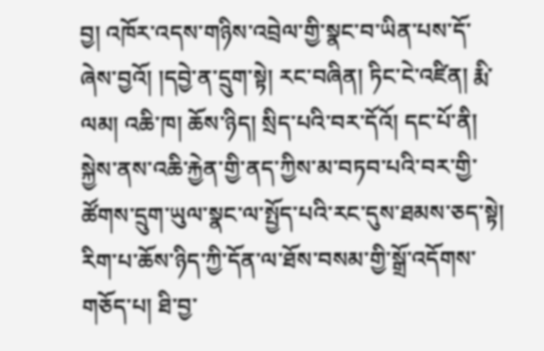བྱ། འཁོར་འདས་གཉིས་འབྲེལ་གྱི་སྣང་བ་ཡིན་པས་དོ་ཞེས་བྱའོ། །དབྱེ་ན་དྲུག་སྟེ། རང་བཞིན། ཏིང་ངེ་འཛིན། རྨི་ལམ། འཆི་ཁ། ཆོས་ཉིད། སྲིད་པའི་བར་དོའོ། དང་པོ་ནི། སྐྱེས་ནས་འཆི་རྐྱེན་གྱི་ནད་ཀྱིས་མ་བཏབ་པའི་བར་གྱི་ཚོགས་དྲུག་ཡུལ་སྣང་ལ་སྤྱོད་པའི་རང་དུས་ཐམས་ཅད་སྟེ། རིག་པ་ཆོས་ཉིད་ཀྱི་དོན་ལ་ཐོས་བསམ་གྱི་སྒྲོ་འདོགས་གཅོད་པ། ཐི་བྱ་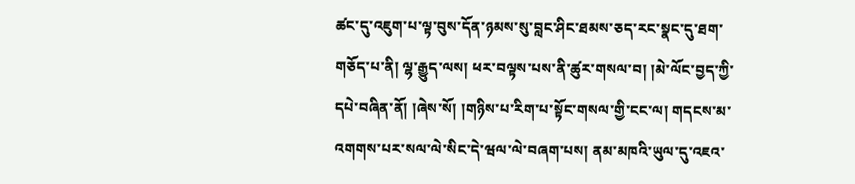ཚང་དུ་འཇུག་པ་ལྟ་བུས་དོན་ཉམས་སུ་བླང་ཤིང་ཐམས་ཅད་རང་སྣང་དུ་ཐག་གཅོད་པ་ནི། ལྷ་རྒྱུད་ལས། ཕར་བལྟས་པས་ནི་ཚུར་གསལ་བ། །མེ་ལོང་བྱད་ཀྱི་དཔེ་བཞིན་ནོ། །ཞེས་སོ། །གཉིས་པ་རིག་པ་སྟོང་གསལ་གྱི་ངང་ལ། གདངས་མ་འགགས་པར་སལ་ལེ་སིང་དེ་ཝལ་ལེ་བཞག་པས། ནམ་མཁའི་ཡུལ་དུ་འཇའ་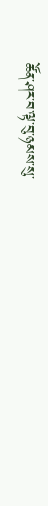ཚོན་ཤར་བ་ལྟ་བུ་ཉམས་སུ་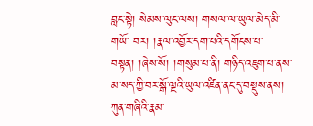བླང་སྟེ། སེམས་ལུང་ལས། གསལ་ལ་ཡུལ་མེད་མི་གཡོ་ བར། །རྣལ་འབྱོར་དག་པའི་དགོངས་པ་བསྟན། །ཞེས་སོ། །གསུམ་པ་ནི། གཉིད་འཇུག་པ་ནས་མ་སད་ཀྱི་བར་སྒོ་ལྔའི་ཡུལ་འཛིན་ནང་དུ་བསྡུས་ནས། ཀུན་གཞིའི་རྣམ་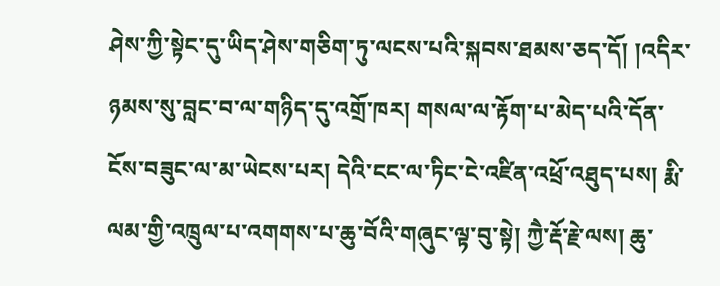ཤེས་ཀྱི་སྟེང་དུ་ཡིད་ཤེས་གཅིག་ཏུ་ལངས་པའི་སྐབས་ཐམས་ཅད་དོ། །འདིར་ཉམས་སུ་བླང་བ་ལ་གཉིད་དུ་འགྲོ་ཁར། གསལ་ལ་རྟོག་པ་མེད་པའི་དོན་ངོས་བཟུང་ལ་མ་ཡེངས་པར། དེའི་ངང་ལ་ཏིང་ངེ་འཛིན་འཕྲོ་འཐུད་པས། རྨི་ལམ་གྱི་འཁྲུལ་པ་འགགས་པ་ཆུ་བོའི་གཞུང་ལྟ་བུ་སྟེ། ཀྱཻ་རྡོ་རྗེ་ལས། ཆུ་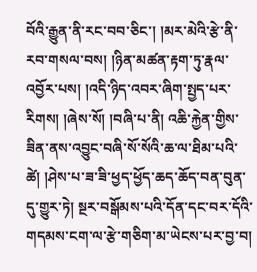བོའི་རྒྱུན་ནི་རང་བབ་ཅིང་། །མར་མེའི་རྩེ་ནི་རབ་གསལ་བས། །ཉིན་མཚན་རྟག་ཏུ་རྣལ་འབྱོར་པས། །འདི་ཉིད་འབར་ཞིག་སྤྱད་པར་རིགས། །ཞེས་སོ། །བཞི་པ་ནི། འཆི་རྐྱེན་གྱིས་ཟིན་ནས་འབྱུང་བཞི་སོ་སོའི་ཆ་ལ་ཐིམ་པའི་ཚེ། །ཤེས་པ་ཟ་ཟི་ཕྱད་ཕྱོད་ཆད་ཆོད་བན་བུན་དུ་གྱུར་ཏེ། སྔར་བསྒོམས་པའི་དོན་དང་བར་དོའི་གདམས་ངག་ལ་རྩེ་གཅིག་མ་ཡེངས་པར་བྱ་བ།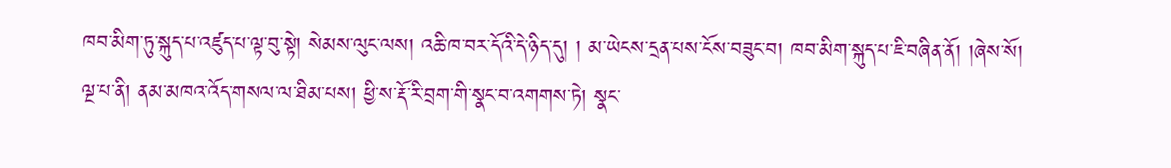ཁབ་མིག་ཏུ་སྐུད་པ་འཛུད་པ་ལྟ་བུ་སྟེ། སེམས་ལུང་ལས། འཆི་ཁ་བར་དོའི་དེ་ཉིད་དུ། ། མ་ཡེངས་དྲན་པས་ངོས་བཟུང་བ། ཁབ་མིག་སྐུད་པ་ཇི་བཞིན་ནོ། །ཞེས་སོ། ལྔ་པ་ནི། ནམ་མཁའ་འོད་གསལ་ལ་ཐིམ་པས། ཕྱི་ས་རྡོ་རི་བྲག་གི་སྣང་བ་འགགས་ཏེ། སྣང་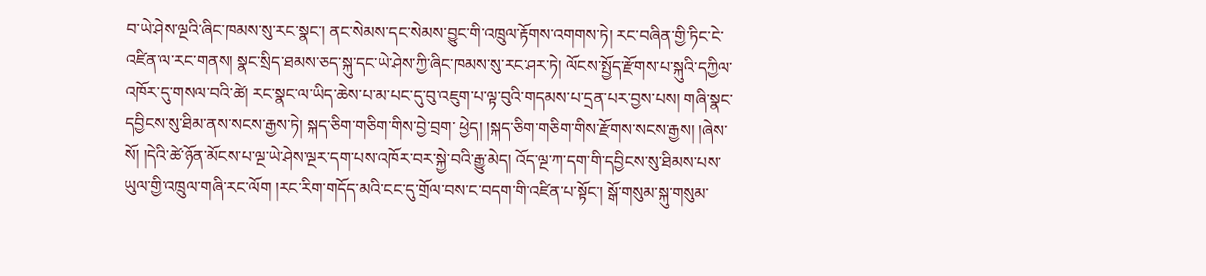བ་ཡེ་ཤེས་ལྔའི་ཞིང་ཁམས་སུ་རང་སྣང་། ནང་སེམས་དང་སེམས་བྱུང་གི་འཁྲུལ་རྟོགས་འགགས་ཏེ། རང་བཞིན་གྱི་ཏིང་ངེ་འཛིན་ལ་རང་གནས། སྣང་སྲིད་ཐམས་ཅད་སྐུ་དང་ཡེ་ཤེས་ཀྱི་ཞིང་ཁམས་སུ་རང་ཤར་ཏེ། ལོངས་སྤྱོད་རྫོགས་པ་སྐུའི་དཀྱིལ་འཁོར་དུ་གསལ་བའི་ཚེ། རང་སྣང་ལ་ཡིད་ཆེས་པ་མ་པང་དུ་བུ་འཇུག་པ་ལྟ་བུའི་གདམས་པ་དྲན་པར་བྱས་པས། གཞི་སྣང་དབྱིངས་སུ་ཐིམ་ནས་སངས་རྒྱས་ཏེ། སྐད་ཅིག་གཅིག་གིས་བྱེ་བྲག་ ཕྱེད། །སྐད་ཅིག་གཅིག་གིས་རྫོགས་སངས་རྒྱས། །ཞེས་སོ། །དེའི་ཚེ་ཉོན་མོངས་པ་ལྔ་ཡེ་ཤེས་ལྔར་དག་པས་འཁོར་བར་སྐྱེ་བའི་རྒྱུ་མེད། འོད་ལྔ་ཀ་དག་གི་དབྱིངས་སུ་ཐིམས་པས་ཡུལ་གྱི་འཁྲུལ་གཞི་རང་ལོག །རང་རིག་གདོད་མའི་ངང་དུ་གྲོལ་བས་ང་བདག་གི་འཛིན་པ་སྟོང་། སྒོ་གསུམ་སྐུ་གསུམ་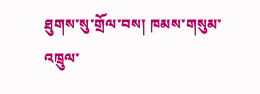ཐུགས་སུ་གྲོལ་བས། ཁམས་གསུམ་འཁྲུལ་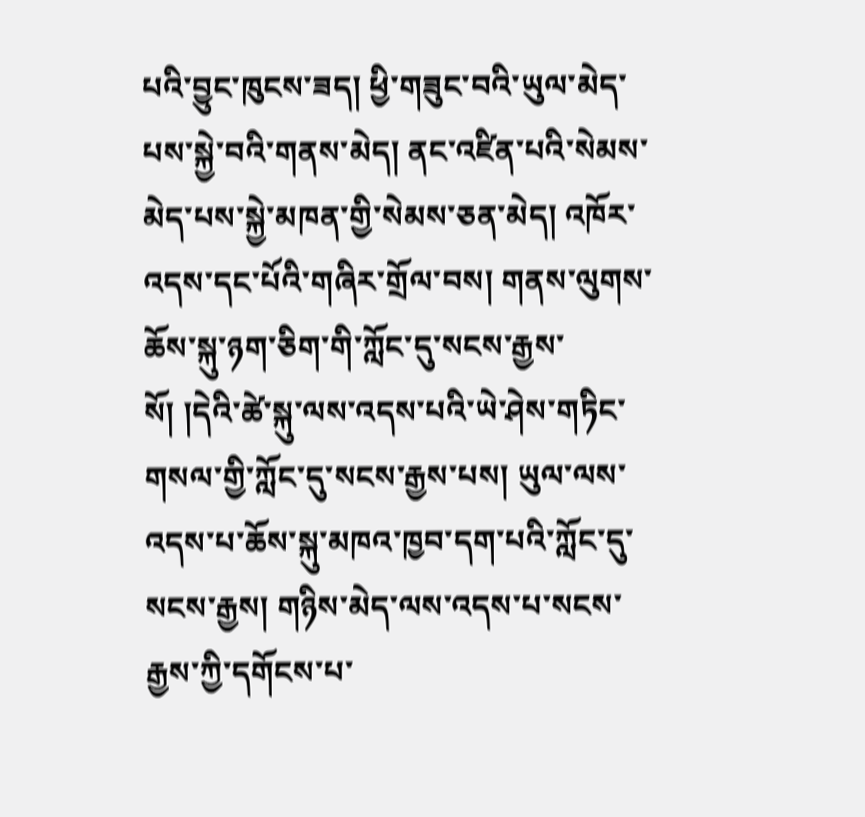པའི་བྱུང་ཁུངས་ཟད། ཕྱི་གཟུང་བའི་ཡུལ་མེད་པས་སྐྱེ་བའི་གནས་མེད། ནང་འཛིན་པའི་སེམས་མེད་པས་སྐྱེ་མཁན་གྱི་སེམས་ཅན་མེད། འཁོར་འདས་དང་པོའི་གཞིར་གྲོལ་བས། གནས་ལུགས་ཆོས་སྐུ་ཉག་ཅིག་གི་ཀློང་དུ་སངས་རྒྱས་སོ། །དེའི་ཚེ་སྐུ་ལས་འདས་པའི་ཡེ་ཤེས་གཏིང་གསལ་གྱི་ཀློང་དུ་སངས་རྒྱས་པས། ཡུལ་ལས་འདས་པ་ཆོས་སྐུ་མཁའ་ཁྱབ་དག་པའི་ཀློང་དུ་སངས་རྒྱས། གཉིས་མེད་ལས་འདས་པ་སངས་རྒྱས་ཀྱི་དགོངས་པ་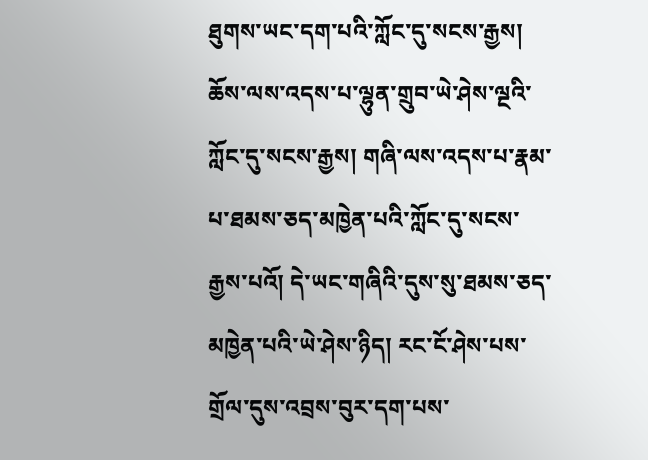ཐུགས་ཡང་དག་པའི་ཀློང་དུ་སངས་རྒྱས། ཆོས་ལས་འདས་པ་ལྷུན་གྲུབ་ཡེ་ཤེས་ལྔའི་ཀློང་དུ་སངས་རྒྱས། གཞི་ལས་འདས་པ་རྣམ་པ་ཐམས་ཅད་མཁྱེན་པའི་ཀློང་དུ་སངས་རྒྱས་པའོ། དེ་ཡང་གཞིའི་དུས་སུ་ཐམས་ཅད་མཁྱེན་པའི་ཡེ་ཤེས་ཉིད། རང་ངོ་ཤེས་པས་གྲོལ་དུས་འབྲས་བུར་དག་པས་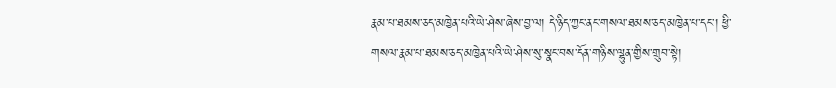རྣམ་པ་ཐམས་ཅད་མཁྱེན་པའི་ཡེ་ཤེས་ཞེས་བྱ་ལ། དེ་ཉིད་ཀྱང་ནང་གསལ་ཐམས་ཅད་མཁྱེན་པ་དང་། ཕྱི་གསལ་རྣམ་པ་ཐམས་ཅད་མཁྱེན་པའི་ཡེ་ཤེས་སུ་སྣང་བས་དོན་གཉིས་ལྷུན་གྱིས་གྲུབ་སྟེ།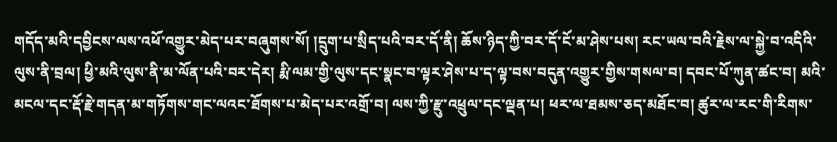གདོད་མའི་དབྱིངས་ལས་འཕོ་འགྱུར་མེད་པར་བཞུགས་སོ། །དྲུག་པ་སྲིད་པའི་བར་དོ་ནི། ཆོས་ཉིད་ཀྱི་བར་དོ་ངོ་མ་ཤེས་པས། རང་ཡལ་བའི་རྗེས་ལ་སྐྱེ་བ་འདིའི་ལུས་ནི་བྲལ། ཕྱི་མའི་ལུས་ནི་མ་ལོན་པའི་བར་དེར། རྨི་ལམ་གྱི་ལུས་དང་སྣང་བ་ལྟར་ཤེས་པ་ད་ལྟ་བས་བདུན་འགྱུར་གྱིས་གསལ་བ། དབང་པོ་ཀུན་ཚང་བ། མའི་མངལ་དང་རྡོ་རྗེ་གདན་མ་གཏོགས་གང་ལའང་ཐོགས་པ་མེད་པར་འགྲོ་བ། ལས་ཀྱི་རྫུ་འཕྲུལ་དང་ལྡན་པ། ཕར་ལ་ཐམས་ཅད་མཐོང་བ། ཚུར་ལ་རང་གི་རིགས་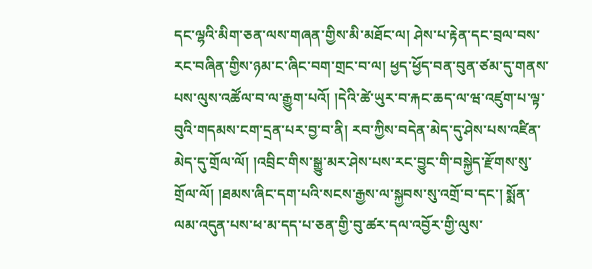དང་ལྷའི་མིག་ཅན་ལས་གཞན་གྱིས་མི་མཐོང་ལ། ཤེས་པ་རྟེན་དང་བྲལ་བས་རང་བཞིན་གྱིས་ཉམ་ང་ཞིང་བག་གྲང་བ་ལ། ཕྱད་ཕྱོད་བན་བུན་ཙམ་དུ་གནས་པས་ལུས་འཚོལ་བ་ལ་རྒྱུག་པའོ། །དེའི་ཚེ་ཡུར་བ་རྐང་ཆད་ལ་ཝ་འཛུག་པ་ལྟ་བུའི་གདམས་ངག་དྲན་པར་བྱ་བ་ནི། རབ་ཀྱིས་བདེན་མེད་དུ་ཤེས་པས་འཛིན་མེད་དུ་གྲོལ་ལོ། །འབྲིང་གིས་སྒྱུ་མར་ཤེས་པས་རང་བྱུང་གི་བསྐྱེད་རྫོགས་སུ་གྲོལ་ལོ། །ཐམས་ཞིང་དག་པའི་སངས་རྒྱས་ལ་སྐྱབས་སུ་འགྲོ་བ་དང་། སྨོན་ལམ་འདུན་པས་ཕ་མ་དད་པ་ཅན་གྱི་བུ་ཚར་དལ་འབྱོར་གྱི་ལུས་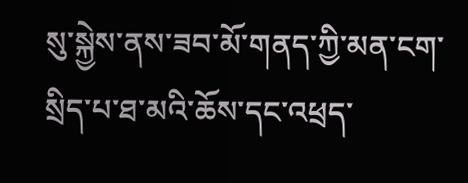སུ་སྐྱེས་ནས་ཟབ་མོ་གནད་ཀྱི་མན་ངག་སྲིད་པ་ཐ་མའི་ཆོས་དང་འཕྲད་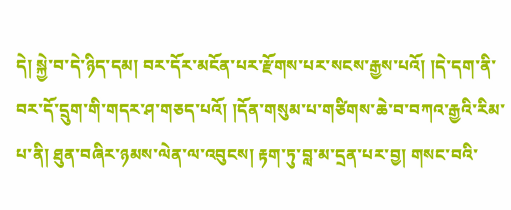དེ། སྐྱེ་བ་དེ་ཉིད་དམ། བར་དོར་མངོན་པར་རྫོགས་པར་སངས་རྒྱས་པའོ། །དེ་དག་ནི་བར་དོ་དྲུག་གི་གདར་ཤ་གཅད་པའོ། །དོན་གསུམ་པ་གཙིགས་ཆེ་བ་བཀའ་རྒྱའི་རིམ་པ་ནི། ཐུན་བཞིར་ཉམས་ལེན་ལ་འབུངས། རྟག་ཏུ་བླ་མ་དྲན་པར་བྱ། གསང་བའི་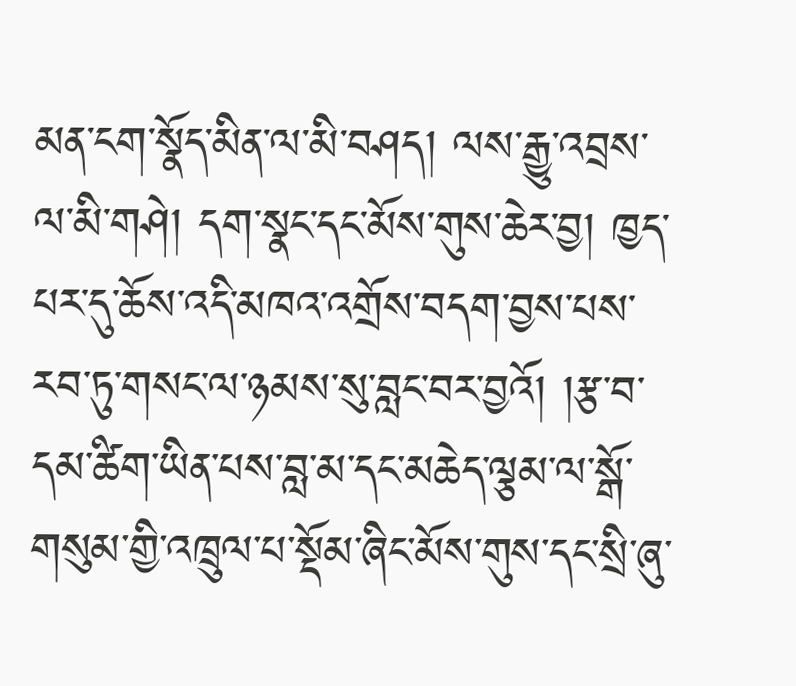མན་ངག་སྣོད་མིན་ལ་མི་བཤད། ལས་རྒྱུ་འབྲས་ལ་མི་གཤེ། དག་སྣང་དང་མོས་གུས་ཆེར་བྱ། ཁྱད་པར་དུ་ཆོས་འདི་མཁའ་འགྲོས་བདག་བྱས་པས་རབ་ཏུ་གསང་ལ་ཉམས་སུ་བླང་བར་བྱའོ། །རྩ་བ་དམ་ཚིག་ཡིན་པས་བླ་མ་དང་མཆེད་ལྕམ་ལ་སྒོ་གསུམ་གྱི་འཁྲུལ་པ་སྡོམ་ཞིང་མོས་གུས་དང་སྲི་ཞུ་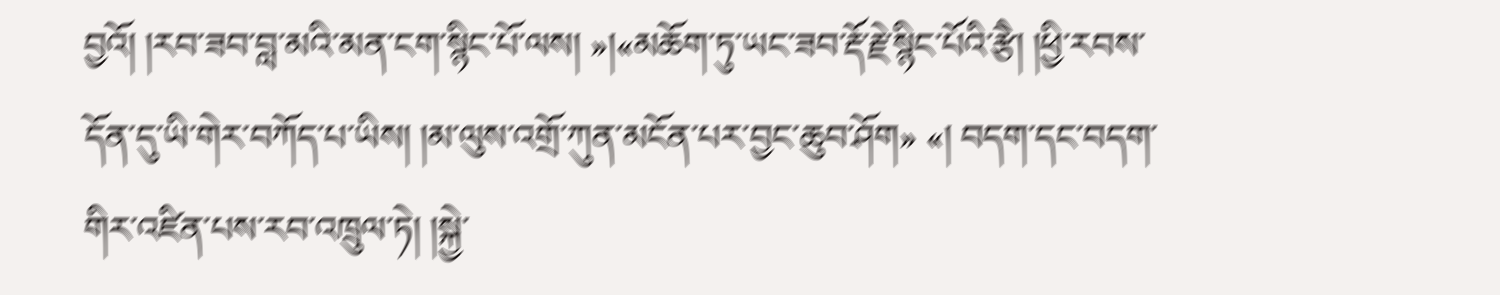བྱའོ། །རབ་ཟབ་བླ་མའི་མན་ངག་སྙིང་པོ་ལས། »།«མཆོག་ཏུ་ཡང་ཟབ་རྡོ་རྗེ་སྙིང་པོའི་རྩཻ། །ཕྱི་རབས་དོན་དུ་ཡི་གེར་བཀོད་པ་ཡིས། །མ་ལུས་འགྲོ་ཀུན་མངོན་པར་བྱང་ཆུབ་ཤོག» «། བདག་དང་བདག་གིར་འཛིན་པས་རབ་འཁྲུལ་ཏེ། །སྐྱེ་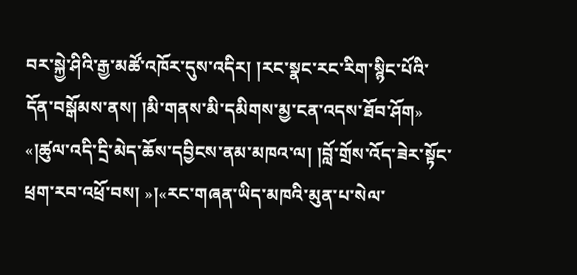བར་སྐྱེ་ཤིའི་རྒྱ་མཚོ་འཁོར་དུས་འདིར། །རང་སྣང་རང་རིག་སྙིང་པོའི་དོན་བསྒོམས་ནས། །མི་གནས་མི་དམིགས་མྱ་ངན་འདས་ཐོབ་ཤོག» «།ཚུལ་འདི་དྲི་མེད་ཆོས་དབྱིངས་ནམ་མཁའ་ལ། །བློ་གྲོས་འོད་ཟེར་སྟོང་ཕྲག་རབ་འཕྲོ་བས། »།«རང་གཞན་ཡིད་མཁའི་མུན་པ་སེལ་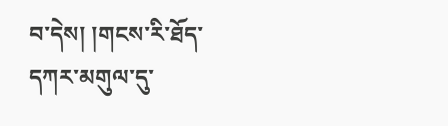བ་དེས། །གངས་རི་ཐོད་དཀར་མགུལ་དུ་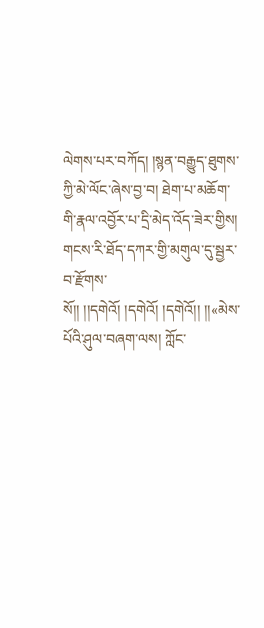ལེགས་པར་བཀོད། །སྙན་བརྒྱུད་ཐུགས་ཀྱི་མེ་ལོང་ཞེས་བྱ་བ། ཐེག་པ་མཆོག་གི་རྣལ་འབྱོར་པ་དྲི་མེད་འོད་ཟེར་གྱིས། གངས་རི་ཐོད་དཀར་གྱི་མགུལ་དུ་སྦྱར་བ་རྫོགས་སོ།། །།དགེའོ། །དགེའོ། །དགེའོ།། །།«མེས་པོའི་ཤུལ་བཞག་ལས། ཀློང་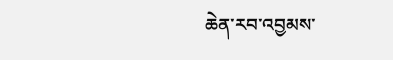ཆེན་རབ་འབྱམས་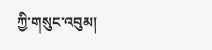ཀྱི་གསུང་འབུམ།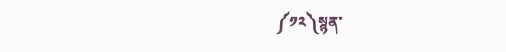༼༡༢༽སྙན་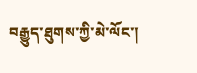བརྒྱུད་ཐུགས་ཀྱི་མེ་ལོང་།